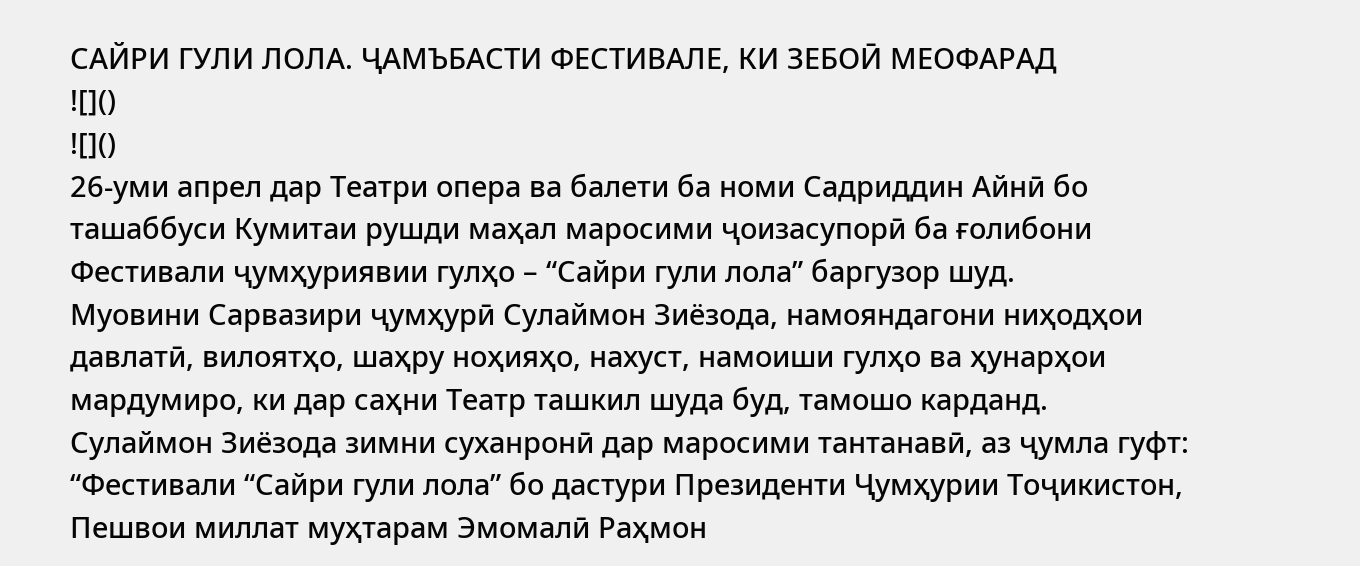САЙРИ ГУЛИ ЛОЛА. ҶАМЪБАСТИ ФЕСТИВАЛЕ, КИ ЗЕБОӢ МЕОФАРАД
![]()
![]()
26-уми апрел дар Театри опера ва балети ба номи Садриддин Айнӣ бо ташаббуси Кумитаи рушди маҳал маросими ҷоизасупорӣ ба ғолибони Фестивали ҷумҳуриявии гулҳо – “Сайри гули лола” баргузор шуд.
Муовини Сарвазири ҷумҳурӣ Сулаймон Зиёзода, намояндагони ниҳодҳои давлатӣ, вилоятҳо, шаҳру ноҳияҳо, нахуст, намоиши гулҳо ва ҳунарҳои мардумиро, ки дар саҳни Театр ташкил шуда буд, тамошо карданд.
Сулаймон Зиёзода зимни суханронӣ дар маросими тантанавӣ, аз ҷумла гуфт: “Фестивали “Сайри гули лола” бо дастури Президенти Ҷумҳурии Тоҷикистон, Пешвои миллат муҳтарам Эмомалӣ Раҳмон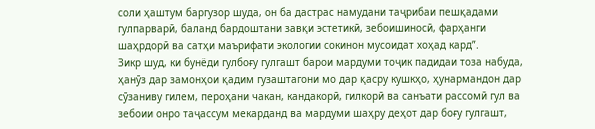соли ҳаштум баргузор шуда, он ба дастрас намудани таҷрибаи пешқадами гулпарварӣ, баланд бардоштани завқи эстетикӣ, зебоишиносӣ, фарҳанги шаҳрдорӣ ва сатҳи маърифати экологии сокинон мусоидат хоҳад кард”.
Зикр шуд, ки бунёди гулбоғу гулгашт барои мардуми тоҷик падидаи тоза набуда, ҳанӯз дар замонҳои қадим гузаштагони мо дар қасру кушкҳо, ҳунармандон дар сӯзаниву гилем, пероҳани чакан, кандакорӣ, гилкорӣ ва санъати рассомӣ гул ва зебоии онро таҷассум мекарданд ва мардуми шаҳру деҳот дар боғу гулгашт,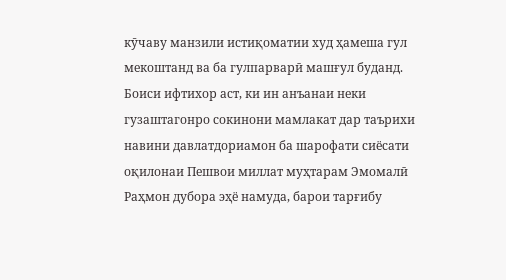кӯчаву манзили истиқоматии худ ҳамеша гул мекоштанд ва ба гулпарварӣ машғул буданд. Боиси ифтихор аст, ки ин анъанаи неки гузаштагонро сокинони мамлакат дар таърихи навини давлатдориамон ба шарофати сиёсати оқилонаи Пешвои миллат муҳтарам Эмомалӣ Раҳмон дубора эҳё намуда, барои тарғибу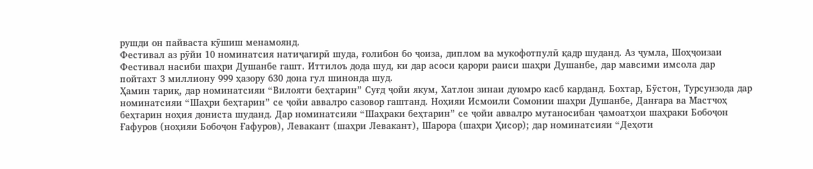рушди он пайваста кӯшиш менамоянд.
Фестивал аз рӯйи 10 номинатсия натиҷагирӣ шуда, ғолибон бо ҷоиза, диплом ва мукофотпулӣ қадр шуданд. Аз ҷумла, Шоҳҷоизаи Фестивал насиби шаҳри Душанбе гашт. Иттилоъ дода шуд, ки дар асоси қарори раиси шаҳри Душанбе, дар мавсими имсола дар пойтахт 3 миллиону 999 ҳазору 630 дона гул шинонда шуд.
Ҳамин тариқ, дар номинатсияи “Вилояти беҳтарин” Суғд ҷойи якум, Хатлон зинаи дуюмро касб карданд. Бохтар, Бӯстон, Турсунзода дар номинатсияи “Шаҳри беҳтарин” се ҷойи аввалро сазовор гаштанд. Ноҳияи Исмоили Сомонии шаҳри Душанбе, Данғара ва Мастчоҳ беҳтарин ноҳия дониста шуданд. Дар номинатсияи “Шаҳраки беҳтарин” се ҷойи аввалро мутаносибан ҷамоатҳои шаҳраки Бобоҷон Ғафуров (ноҳияи Бобоҷон Ғафуров), Левакант (шаҳри Левакант), Шарора (шаҳри Ҳисор); дар номинатсияи “Деҳоти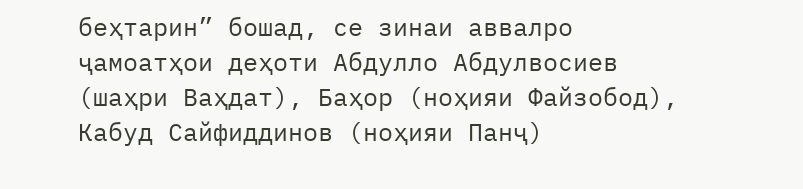беҳтарин” бошад, се зинаи аввалро ҷамоатҳои деҳоти Абдулло Абдулвосиев (шаҳри Ваҳдат), Баҳор (ноҳияи Файзобод), Кабуд Сайфиддинов (ноҳияи Панҷ)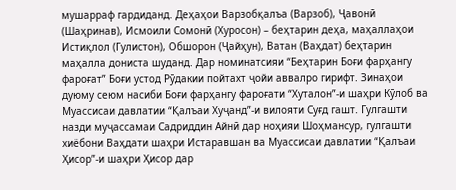мушарраф гардиданд. Деҳаҳои Варзобқалъа (Варзоб), Ҷавонӣ (Шаҳринав), Исмоили Сомонӣ (Хуросон) – беҳтарин деҳа, маҳаллаҳои Истиқлол (Гулистон), Обшорон (Ҷайҳун), Ватан (Ваҳдат) беҳтарин маҳалла дониста шуданд. Дар номинатсияи “Беҳтарин Боғи фарҳангу фароғат” Боғи устод Рӯдакии пойтахт ҷойи аввалро гирифт. Зинаҳои дуюму сеюм насиби Боғи фарҳангу фароғати “Хуталон”-и шаҳри Кӯлоб ва Муассисаи давлатии “Қалъаи Хуҷанд”-и вилояти Суғд гашт. Гулгашти назди муҷассамаи Садриддин Айнӣ дар ноҳияи Шоҳмансур, гулгашти хиёбони Ваҳдати шаҳри Истаравшан ва Муассисаи давлатии “Қалъаи Ҳисор”-и шаҳри Ҳисор дар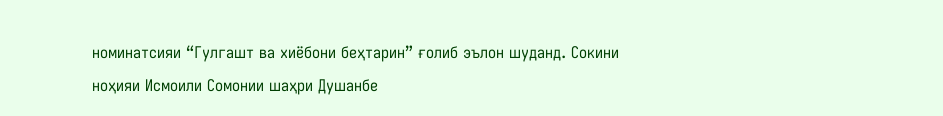номинатсияи “Гулгашт ва хиёбони беҳтарин” ғолиб эълон шуданд. Сокини ноҳияи Исмоили Сомонии шаҳри Душанбе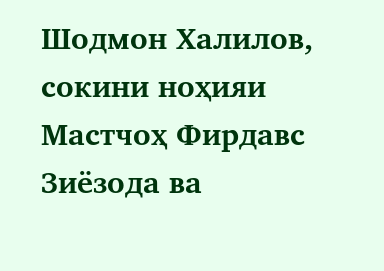Шодмон Халилов, сокини ноҳияи Мастчоҳ Фирдавс Зиёзода ва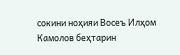сокини ноҳияи Восеъ Илҳом Камолов беҳтарин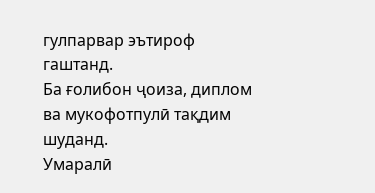гулпарвар эътироф гаштанд.
Ба ғолибон ҷоиза, диплом ва мукофотпулӣ тақдим шуданд.
Умаралӣ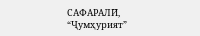САФАРАЛӢ,
“Ҷумҳурият”